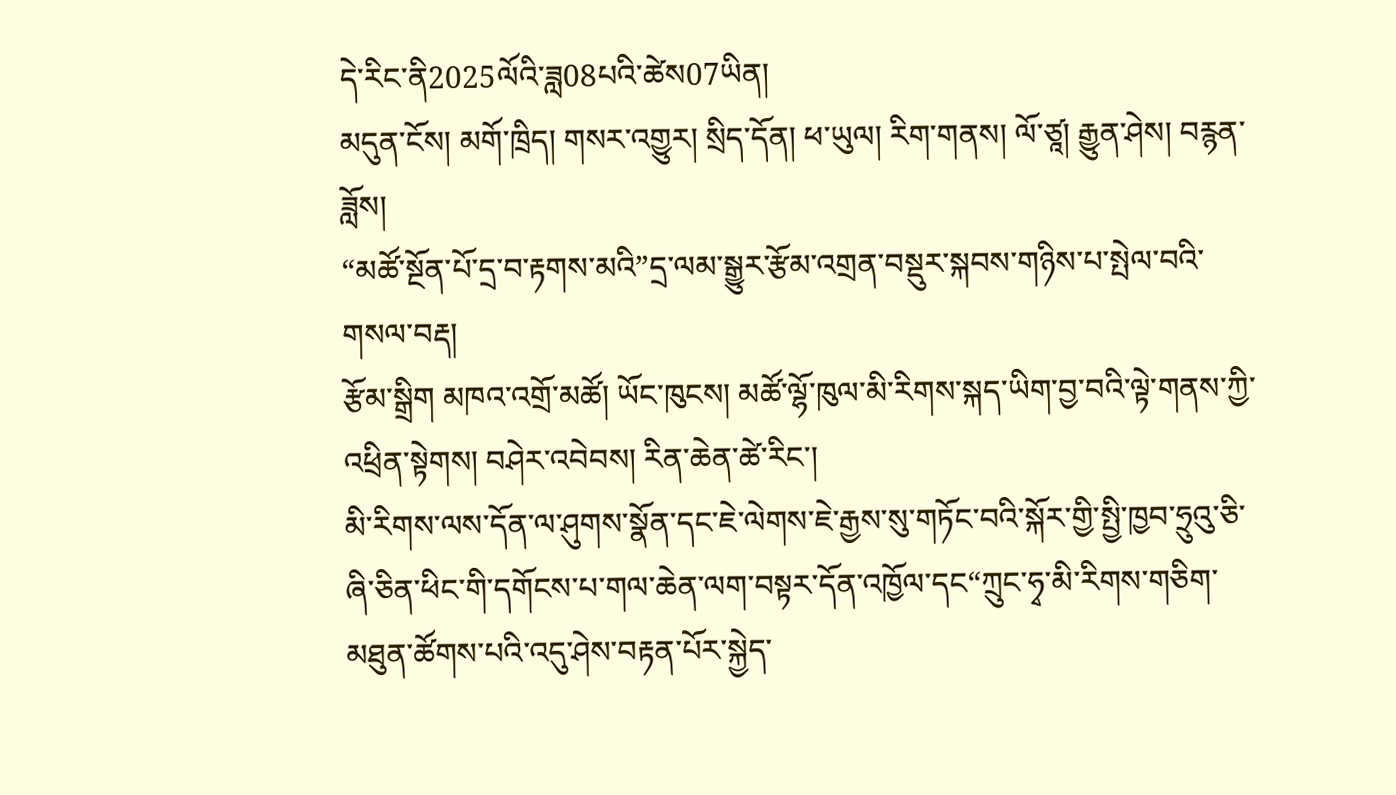དེ་རིང་ནི2025ལོའི་ཟླ08པའི་ཚེས07ཡིན།
མདུན་ངོས། མགོ་ཁྲིད། གསར་འགྱུར། སྲིད་དོན། ཕ་ཡུལ། རིག་གནས། ལོ་ཙཱ། རྒྱུན་ཤེས། བརྙན་ཟློས།
“མཚོ་སྔོན་པོ་དྲ་བ་རྟགས་མའི”དྲ་ལམ་སྒྱུར་རྩོམ་འགྲན་བསྡུར་སྐབས་གཉིས་པ་སྤེལ་བའི་གསལ་བརྡ།
རྩོམ་སྒྲིག མཁའ་འགྲོ་མཚོ། ཡོང་ཁུངས། མཚོ་ལྷོ་ཁུལ་མི་རིགས་སྐད་ཡིག་བྱ་བའི་ལྟེ་གནས་ཀྱི་འཕྲིན་སྟེགས། བཤེར་འབེབས། རིན་ཆེན་ཚེ་རིང་།
མི་རིགས་ལས་དོན་ལ་ཤུགས་སྣོན་དང་ཇེ་ལེགས་ཇེ་རྒྱས་སུ་གཏོང་བའི་སྐོར་གྱི་སྤྱི་ཁྱབ་ཧྲུའུ་ཅི་ཞི་ཅིན་ཕིང་གི་དགོངས་པ་གལ་ཆེན་ལག་བསྟར་དོན་འཁྱོལ་དང“ཀྲུང་ཧྭ་མི་རིགས་གཅིག་མཐུན་ཚོགས་པའི་འདུ་ཤེས་བརྟན་པོར་སྐྱེད་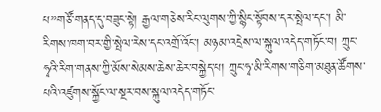པ”གཙོ་གནད་དུ་བཟུང་སྟེ། རྒྱལ་གཅེས་རིང་ལུགས་ཀྱི་སྙིང་སྟོབས་དར་སྤེལ་དང་། མི་རིགས་ཁག་བར་གྱི་སྤེལ་རེས་དང་འགྲོ་འོང་། མཉམ་འདྲེས་ལ་སྐུལ་འདེད་གཏོང་བ། ཀྲུང་ཧྭའི་རིག་གནས་ཀྱི་མོས་སེམས་ཆེས་ཆེར་བསྐྱེད་པ། ཀྲུང་ཧྭ་མི་རིགས་གཅིག་མཐུན་ཚོགས་པའི་འཛུགས་སྐྱོང་ལ་སྔར་བས་སྐུལ་འདེད་གཏོང་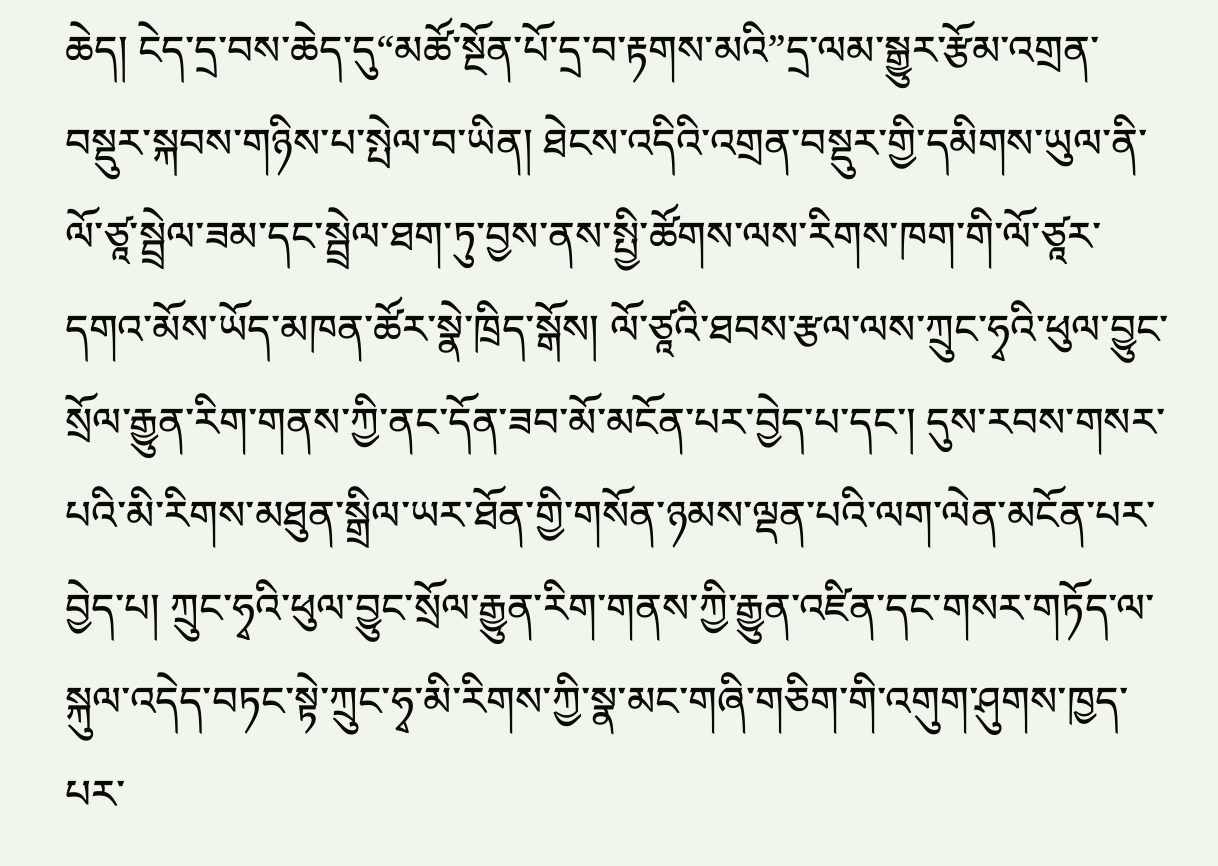ཆེད། ངེད་དྲ་བས་ཆེད་དུ“མཚོ་སྔོན་པོ་དྲ་བ་རྟགས་མའི”དྲ་ལམ་སྒྱུར་རྩོམ་འགྲན་བསྡུར་སྐབས་གཉིས་པ་སྤེལ་བ་ཡིན། ཐེངས་འདིའི་འགྲན་བསྡུར་གྱི་དམིགས་ཡུལ་ནི་ལོ་ཙཱ་སྦྲེལ་ཟམ་དང་སྦྲེལ་ཐག་ཏུ་བྱས་ནས་སྤྱི་ཚོགས་ལས་རིགས་ཁག་གི་ལོ་ཙཱར་དགའ་མོས་ཡོད་མཁན་ཚོར་སྣེ་ཁྲིད་སྒོས། ལོ་ཙཱའི་ཐབས་རྩལ་ལས་ཀྲུང་ཧྭའི་ཕུལ་བྱུང་སྲོལ་རྒྱུན་རིག་གནས་ཀྱི་ནང་དོན་ཟབ་མོ་མངོན་པར་བྱེད་པ་དང་། དུས་རབས་གསར་པའི་མི་རིགས་མཐུན་སྒྲིལ་ཡར་ཐོན་གྱི་གསོན་ཉམས་ལྡན་པའི་ལག་ལེན་མངོན་པར་བྱེད་པ། ཀྲུང་ཧྭའི་ཕུལ་བྱུང་སྲོལ་རྒྱུན་རིག་གནས་ཀྱི་རྒྱུན་འཛིན་དང་གསར་གཏོད་ལ་སྐུལ་འདེད་བཏང་སྟེ་ཀྲུང་ཧྭ་མི་རིགས་ཀྱི་སྣ་མང་གཞི་གཅིག་གི་འགུག་ཤུགས་ཁྱད་པར་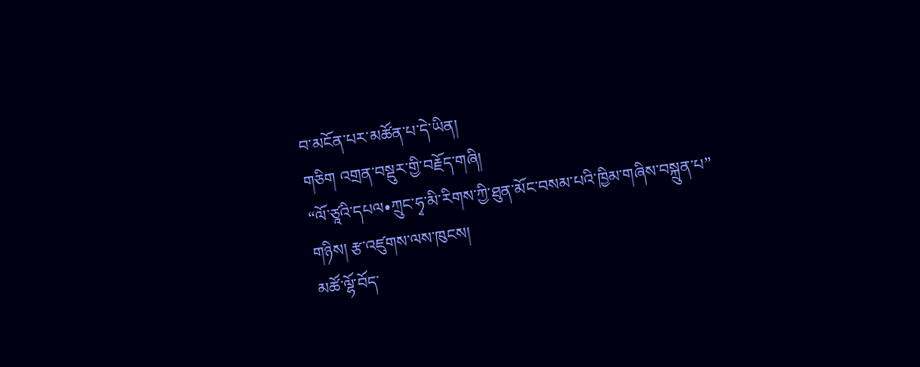བ་མངོན་པར་མཚོན་པ་དེ་ཡིན།
གཅིག འགྲན་བསྡུར་གྱི་བརྗོད་གཞི།
“ལོ་ཙཱའི་དཔལ•ཀྲུང་ཧྭ་མི་རིགས་ཀྱི་ཐུན་མོང་བསམ་པའི་ཁྱིམ་གཞིས་བསྐྲུན་པ”
གཉིས། རྩ་འཛུགས་ལས་ཁུངས།
མཚོ་ལྷོ་བོད་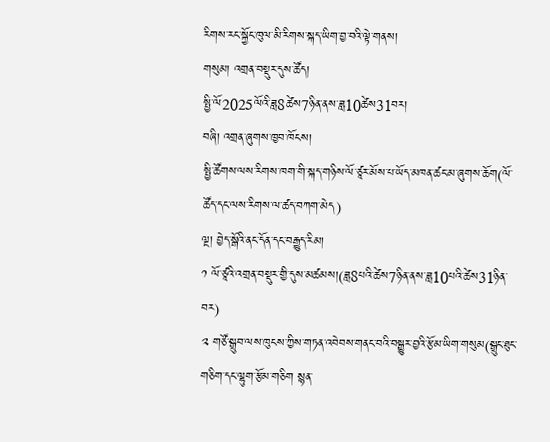རིགས་རང་སྐྱོང་ཁུལ་མི་རིགས་སྐད་ཡིག་བྱ་བའི་ལྟེ་གནས།
གསུམ། འགྲན་བསྡུར་དུས་ཚོད།
སྤྱི་ལོ2025ལོའི་ཟླ8ཚེས7ཉིན་ནས་ཟླ10ཚེས31བར།
བཞི། འགྲན་ཞུགས་ཁྱབ་ཁོངས།
སྤྱི་ཚོགས་ལས་རིགས་ཁག་གི་སྐད་གཉིས་ལོ་ཙཱར་མོས་པ་ཡོད་མཁན་ཚང་མ་ཞུགས་ཆོག(ལོ་ཚོད་དང་ལས་རིགས་ལ་ཚད་བཀག་མེད)
ལྔ། བྱེད་སྒོའི་ནང་དོན་དང་བརྒྱུད་རིམ།
༡ ལོ་ཙཱའི་འགྲན་བསྡུར་གྱི་དུས་མཚམས།(ཟླ8པའི་ཚེས7ཉིན་ནས་ཟླ10པའི་ཚེས31ཉིན་བར)
༢ གཙོ་སྒྲུབ་ལས་ཁུངས་ཀྱིས་གཏན་འབེབས་གནང་བའི་བསྒྱུར་བྱའི་རྩོམ་ཡིག་གསུམ(སྒྲུང་ཐུང་གཅིག་དང་ལྷུག་རྩོམ་གཅིག སྙན་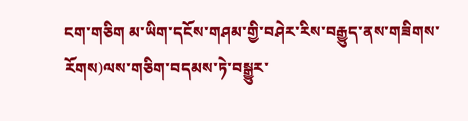ངག་གཅིག མ་ཡིག་དངོས་གཤམ་གྱི་བཤེར་རིས་བརྒྱུད་ནས་གཟིགས་རོགས)ལས་གཅིག་བདམས་ཏེ་བསྒྱུར་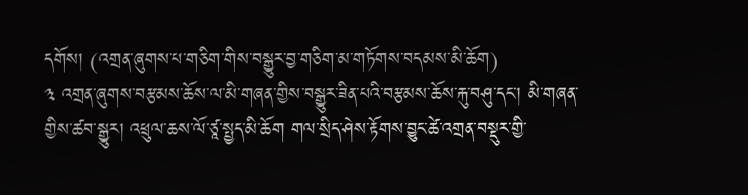དགོས། (འགྲན་ཞུགས་པ་གཅིག་གིས་བསྒྱུར་བྱ་གཅིག་མ་གཏོགས་བདམས་མི་ཆོག)
༣ འགྲན་ཞུགས་བརྩམས་ཆོས་ལ་མི་གཞན་གྱིས་བསྒྱུར་ཟིན་པའི་བརྩམས་ཆོས་རྐུ་བཤུ་དང་། མི་གཞན་གྱིས་ཚབ་སྒྱུར། འཕྲུལ་ཆས་ལོ་ཙཱ་སྤྱད་མི་ཆོག གལ་སྲིད་ཤེས་རྟོགས་བྱུང་ཚེ་འགྲན་བསྡུར་གྱི་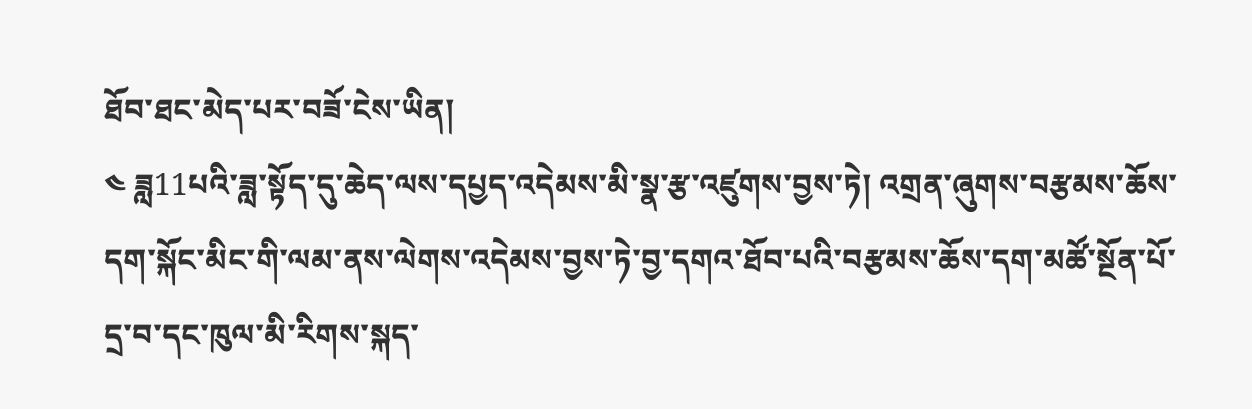ཐོབ་ཐང་མེད་པར་བཟོ་ངེས་ཡིན།
༤ ཟླ11པའི་ཟླ་སྟོད་དུ་ཆེད་ལས་དཔྱད་འདེམས་མི་སྣ་རྩ་འཛུགས་བྱས་ཏེ། འགྲན་ཞུགས་བརྩམས་ཆོས་དག་སྐོང་མིང་གི་ལམ་ནས་ལེགས་འདེམས་བྱས་ཏེ་བྱ་དགའ་ཐོབ་པའི་བརྩམས་ཆོས་དག་མཚོ་སྔོན་པོ་དྲ་བ་དང་ཁུལ་མི་རིགས་སྐད་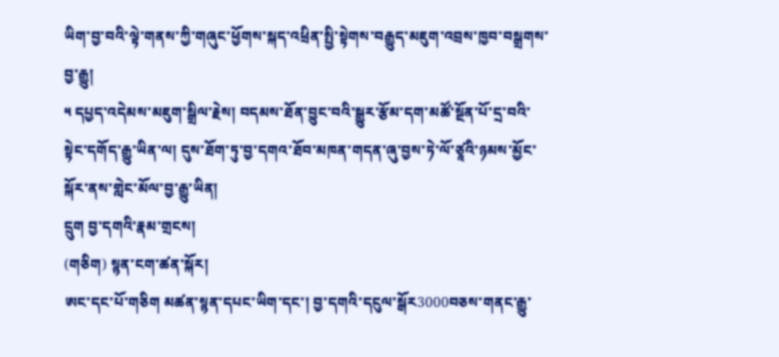ཡིག་བྱ་བའི་ལྟེ་གནས་ཀྱི་གཞུང་ཕྱོགས་སྐད་འཕྲིན་སྤྱི་སྟེགས་བརྒྱུད་མཇུག་འབྲས་ཁྱབ་བསྒྲགས་བྱ་རྒྱུ།
༥ དཔྱད་འདེམས་མཇུག་སྒྲིལ་རྗེས། བདམས་ཐོན་བྱུང་བའི་སྒྱུར་རྩོམ་དག་མཚོ་སྔོན་པོ་དྲ་བའི་སྟེང་དགོད་རྒྱུ་ཡིན་ལ། དུས་ཐོག་ཏུ་བྱ་དགའ་ཐོབ་མཁན་གདན་ཞུ་བྱས་ཏེ་ལོ་ཙཱའི་ཉམས་མྱོང་སྐོར་ནས་གླེང་མོལ་བྱ་རྒྱུ་ཡིན།
དྲུག བྱ་དགའི་རྣམ་གྲངས།
(གཅིག) སྙན་ངག་ཚན་སྐོར།
ཨང་དང་པོ་གཅིག མཚན་སྙན་དཔང་ཡིག་དང་། བྱ་དགའི་དངུལ་སྒོར3000བཅས་གནང་རྒྱུ་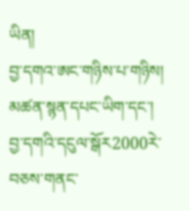ཡིན།
བྱ་དགའ་ཨང་གཉིས་པ་གཉིས། མཚན་སྙན་དཔང་ཡིག་དང་། བྱ་དགའི་དངུལ་སྒོར2000རེ་བཅས་གནང་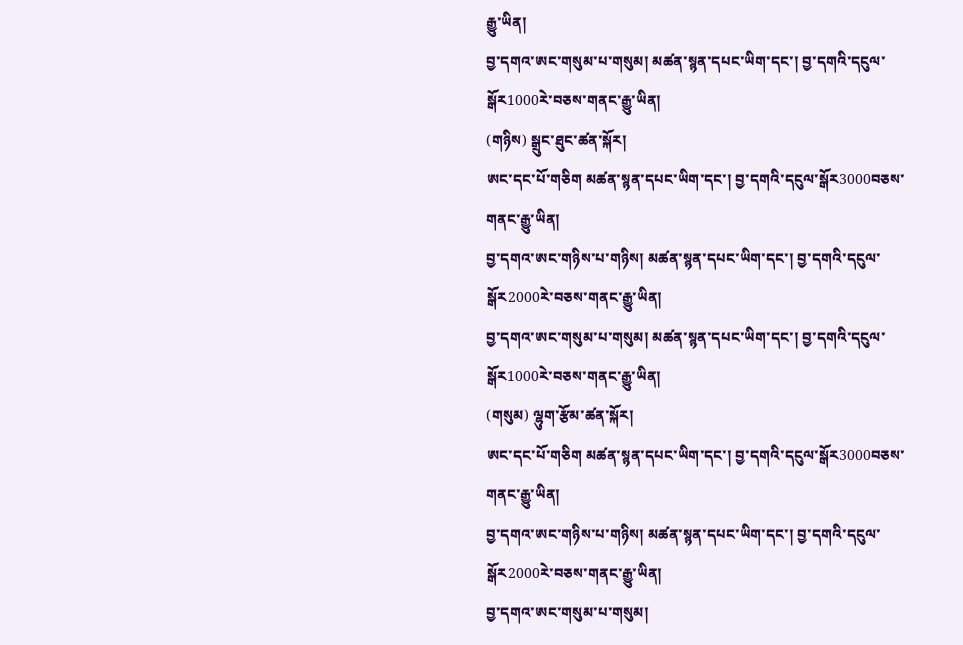རྒྱུ་ཡིན།
བྱ་དགའ་ཨང་གསུམ་པ་གསུམ། མཚན་སྙན་དཔང་ཡིག་དང་། བྱ་དགའི་དངུལ་སྒོར1000རེ་བཅས་གནང་རྒྱུ་ཡིན།
(གཉིས) སྒྲུང་ཐུང་ཚན་སྐོར།
ཨང་དང་པོ་གཅིག མཚན་སྙན་དཔང་ཡིག་དང་། བྱ་དགའི་དངུལ་སྒོར3000བཅས་གནང་རྒྱུ་ཡིན།
བྱ་དགའ་ཨང་གཉིས་པ་གཉིས། མཚན་སྙན་དཔང་ཡིག་དང་། བྱ་དགའི་དངུལ་སྒོར2000རེ་བཅས་གནང་རྒྱུ་ཡིན།
བྱ་དགའ་ཨང་གསུམ་པ་གསུམ། མཚན་སྙན་དཔང་ཡིག་དང་། བྱ་དགའི་དངུལ་སྒོར1000རེ་བཅས་གནང་རྒྱུ་ཡིན།
(གསུམ) ལྷུག་རྩོམ་ཚན་སྐོར།
ཨང་དང་པོ་གཅིག མཚན་སྙན་དཔང་ཡིག་དང་། བྱ་དགའི་དངུལ་སྒོར3000བཅས་གནང་རྒྱུ་ཡིན།
བྱ་དགའ་ཨང་གཉིས་པ་གཉིས། མཚན་སྙན་དཔང་ཡིག་དང་། བྱ་དགའི་དངུལ་སྒོར2000རེ་བཅས་གནང་རྒྱུ་ཡིན།
བྱ་དགའ་ཨང་གསུམ་པ་གསུམ།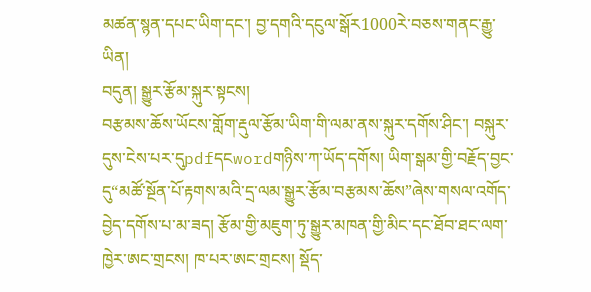མཚན་སྙན་དཔང་ཡིག་དང་། བྱ་དགའི་དངུལ་སྒོར1000རེ་བཅས་གནང་རྒྱུ་ཡིན།
བདུན། སྒྱུར་རྩོམ་སྐུར་སྟངས།
བརྩམས་ཆོས་ཡོངས་གློག་རྡུལ་རྩོམ་ཡིག་གི་ལམ་ནས་སྐུར་དགོས་ཤིང་། བསྐུར་དུས་ངེས་པར་དུpdfདངwordགཉིས་ཀ་ཡོད་དགོས། ཡིག་སྒམ་གྱི་བརྗོད་བྱང་དུ“མཚོ་སྔོན་པོ་རྟགས་མའི་དྲ་ལམ་སྒྱུར་རྩོམ་བརྩམས་ཆོས”ཞེས་གསལ་འགོད་བྱེད་དགོས་པ་མ་ཟད། རྩོམ་གྱི་མཇུག་ཏུ་སྒྱུར་མཁན་གྱི་མིང་དང་ཐོབ་ཐང་ལག་ཁྱེར་ཨང་གྲངས། ཁ་པར་ཨང་གྲངས། སྡོད་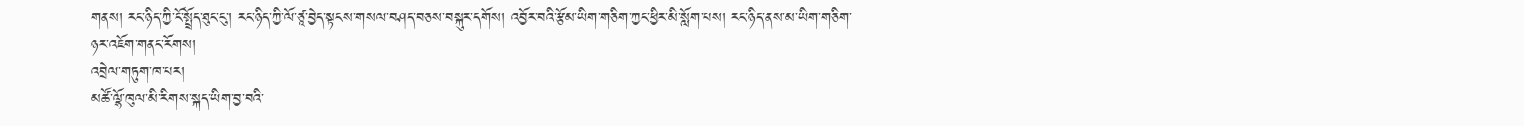གནས། རང་ཉིད་ཀྱི་ངོ་སྤྲོད་ཐུང་ངུ་། རང་ཉིད་ཀྱི་ལོ་ཙཱ་བྱེད་སྟངས་གསལ་བཤད་བཅས་བསྐུར་དགོས། འབྱོར་བའི་རྩོམ་ཡིག་གཅིག་ཀྱང་ཕྱིར་མི་སློག་པས། རང་ཉིད་ནས་མ་ཡིག་གཅིག་ཉར་འཇོག་གནང་རོགས།
འབྲེལ་གཏུག་ཁ་པར།
མཚོ་ལྷོ་ཁུལ་མི་རིགས་སྐད་ཡིག་བྱ་བའི་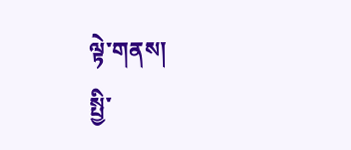ལྟེ་གནས།
སྤྱི་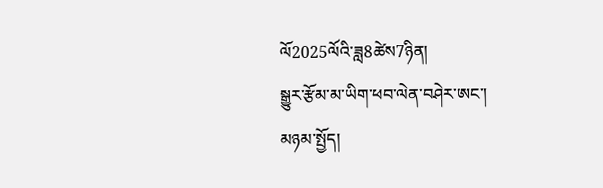ལོ2025ལོའི་ཟླ8ཚེས7ཉིན།
སྒྱུར་རྩོམ་མ་ཡིག་ཕབ་ལེན་བཤེར་ཨང་།
མཉམ་སྤྱོད།